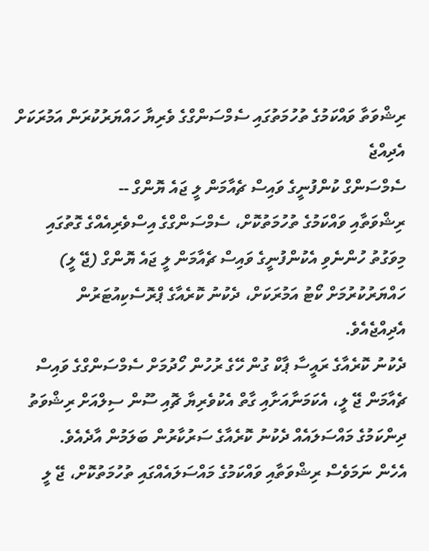ރިޝްވަތާ ވައްކަމުގެ ތުހުމަތުގައި ސެމްސަންގްގެ ވެރިޔާ ހައްޔަރުކުރަން އަމުރަކަށް އެދިއްޖެ
ސެމްސަންގް ކުންފުނީގެ ވައިސް ޗެއާމަން ލީ ޖައެ ޔޮންގް --
ރިޝްވަތާއި ވައްކަމުގެ ތުހުމަތުކޮށް، ސެމްސަންގްގެ އިސްވެރިއެއްގެ ގޮތުގައި މިވަގުތު ހުންނެވި އެކުންފުނީގެ ވައިސް ޗެއާމަން ލީ ޖައެ ޔޮންގް (ޖޭ ލީ) ހައްޔަރުކުރުމަށް ކޯޓު އަމުރަކަށް، ދެކުނު ކޮރެއާގެ ޕްރޮސެކިއުޓަރުން އެދިއްޖެއެވެ.
ދެކުނު ކޮރެއާގެ ރައީސާ ޕާކް ގުން ހޭގެ ރުހުން ހޯދުމަށް ސެމްސަންގްގެ ވައިސް ޗެއާމަން ޖޭ ލީ، އެކަމަނާއަށާއި ގާތް އެކުވެރިޔާ ޗޮއި ސޫން ސިލްއަށް ރިޝްވަތު ދިންކަމުގެ މައްސަލައެއް ދެކުނު ކޮރެއާގެ ސަރުކާރުން ބަލަމުން އާދެއެވެ.
އެހެން ނަމަވެސް ރިޝްވަތާއި ވައްކަމުގެ މައްސަލައެއްގައި ތުހުމަތުކޮށް، ޖޭ ލީ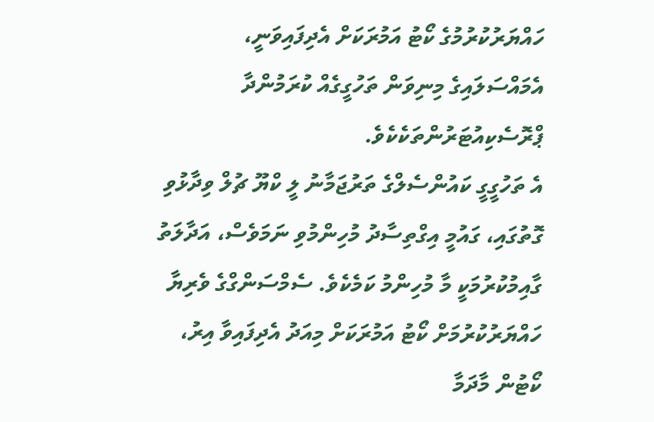ހައްޔަރުކުރުމުގެ ކޯޓު އަމުރަކަށް އެދިފައިވަނީ، އެމައްސަލައިގެ މިނިވަން ތަހުގީގެއް ކުރަމުންދާ ޕްރޮސެކިއުޓަރުންތަކެކެވެ.
އެ ތަހުގީގީ ކައުންސެލްގެ ތަރުޖަމާނު ލީ ކްޔޫ ޗުލް ވިދާޅުވި ގޮތުގައި، ގައުމީ އިގްތިސާދު މުހިންމުވި ނަމަވެސް، އަދާލަތު ގާއިމުކުރުމަކީ މާ މުހިންމު ކަމެކެވެ. ސެމްސަންގްގެ ވެރިޔާ ހައްޔަރުކުރުމަށް ކޯޓު އަމުރަކަށް މިއަދު އެދިފައިވާ އިރު، ކޯޓުން މާދަމާ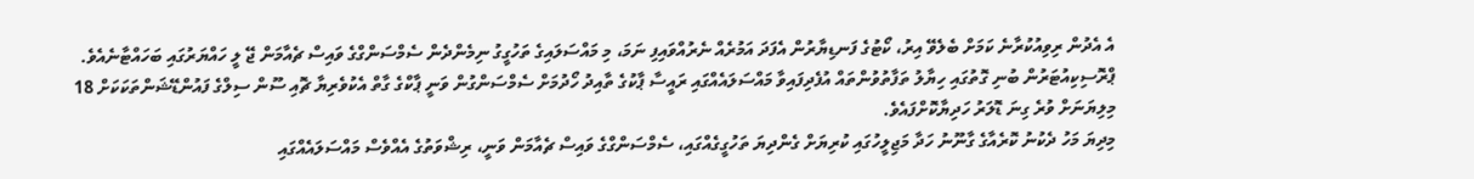އެ އެދުން ރިވިއުކުރާނެ ކަމަށް ބެލެވޭ އިރު، ކޯޓުގެ ފަނޑިޔާރުން އެފަދަ އަމުރެއް ނެރުއްވައިފި ނަމަ، މި މައްސަލައިގެ ތަހުގީގު ނިމެންދެން ސެމްސަންގްގެ ވައިސް ޗެއާމަން ޖޭ ލީ ހައްޔަރުގައި ބަހައްޓާނެއެވެ.
ޕްރޮސިކިއުޓަރުން ބުނި ގޮތުގައި ހިޔާލު ތަފާތުވުންތައް އުފެދިފައިވާ މައްސަލައެއްގައި ރައީސާ ޕާކުގެ ތާއިދު ހޯދުމަށް ސެމްސަންގުން ވަނީ ޕާކްގެ ގާތް އެކުވެރިޔާ ޗޮއި ސޫން ސިލްގެ ފައުންޑޭޝަންތަކަކަށް 18 މިލިޔަނަށް ވުރެ ގިނަ ޑޮލަރު ހަދިޔާކޮށްފައެވެ.
މިދިޔަ މަހު ދެކުނު ކޮރެއާގެ ގާނޫނު ހަދާ މަޖިލީހުގައި ކުރިޔަށް ގެންދިޔަ ތަހުގީގެއްގައި، ސެމްސަންގްގެ ވައިސް ޗެއާމަން ވަނީ، ރިޝްވަތުގެ އެއްވެސް މައްސަލައެއްގައި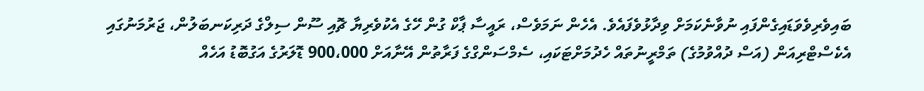ބައިވެރިވެވަޑައިގެންފައި ނުވާނެކަމަށް ވިދާޅުވެފައެވެ. އެހެން ނަމަވެސް، ރައީސާ ޕާކް ގުން ހޭގެ އެކުވެރިޔާ ޗޮއި ސޫން ސިލްގެ ދަރިކަނބަލުން، ޖަރުމަނުގައި އެކެސްޓްރިއަން (އަސް ދުއްވުމުގެ) ތަމްރީނުތައް ހެދުމަށްޓަކައި، ސެމްސަންގްގެ ފަރާތުން އޭނާއަށް 900،000 ޑޮލަރުގެ އަގުބޮޑު އަހެއް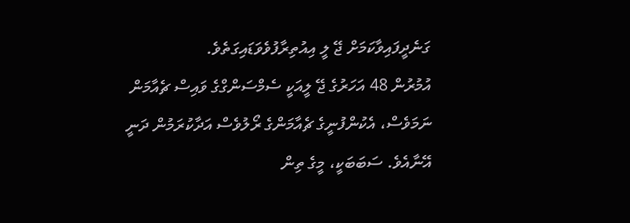ގަނެދީފައިވާކަމަށް ޖޭ ލީ އިއުތިރާފުވެވަޑައިގަތެވެ.
އުމުރުން 48 އަހަރުގެ ޖޭ ލީއަކީ ސެމްސަންގްގެ ވައިސް ޗެއާމަން ނަމަވެސް، އެކުންފުނީގެ ޗެއާމަންގެ ރޯލުވެސް އަދާކުރަމުން ދަނީ އޭނާއެވެ. ސަބަބަކީ، މީގެ ތިން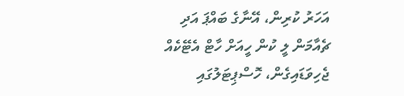އަހަރު ކުރިން، އޭނާގެ ބައްޕަ އަދި ޗެއާމަން ލީ ކުން ހީއަށް ހާޓް އެޓޭކެއް ޖެހިވަޑައިގެން، ހޮސްޕިޓަލުގައި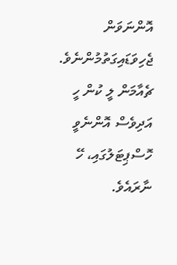އޮންނަވަން ޖެހިވަޑައިގަތުމުންނެވެ. ޗެއާމަން ލީ ކުން ހީ އަދިވެސް އޮންނެވީ ހޮސްޕިޓަލުގައި، ހޭ ނާރައެވެ.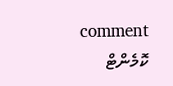comment ކޮމެންޓް